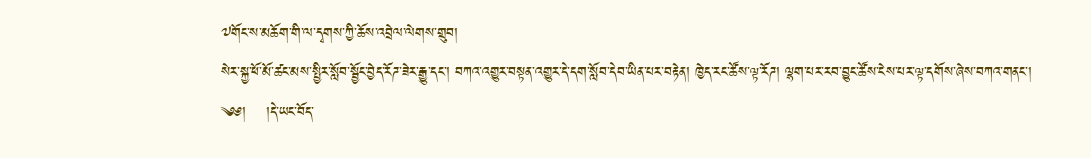༧གོང་ས་མཆོག་གི་ལ་དྭགས་ཀྱི་ཆོས་འབྲེལ་ལེགས་གྲུབ།
སེར་སྐྱ་ཕོ་མོ་ཚང་མས་སྤྱིར་སློབ་སྦྱོང་བྱེད་རོཌ་ཟེར་རྒྱུ་དང་། བཀའ་འགྱུར་བསྟན་འགྱུར་དེ་དག་སློབ་དེབ་ཡིན་པར་བརྟེན། ཁྱེད་རང་ཚོས་ལྟ་རོཌ། ལྷག་པར་རབ་བྱུང་ཚོས་ངེས་པར་ལྟ་དགོས་ཞེས་བཀའ་གནང་།
༄༅།    །དེ་ཡང་བོད་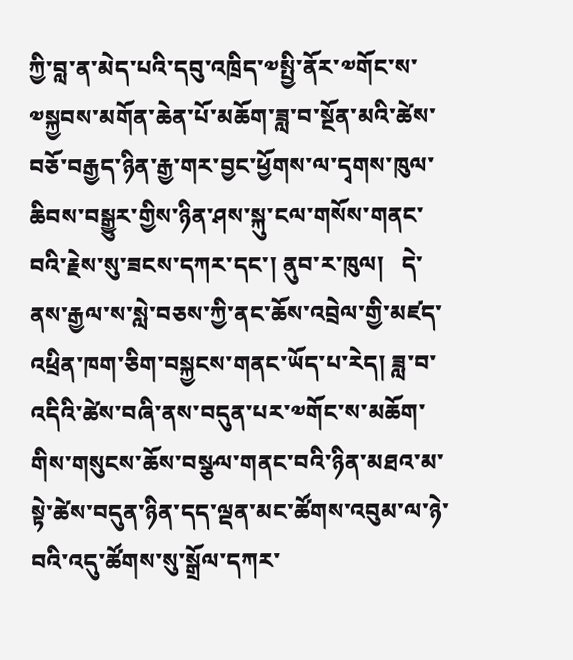ཀྱི་བླ་ན་མེད་པའི་དབུ་འཁྲིད་༧སྤྱི་ནོར་༧གོང་ས་༧སྐྱབས་མགོན་ཆེན་པོ་མཆོག་ཟླ་བ་སྔོན་མའི་ཚེས་བཅོ་བརྒྱད་ཉིན་རྒྱ་གར་བྱང་ཕྱོགས་ལ་དྭགས་ཁུལ་ཆིབས་བསྒྱུར་གྱིས་ཉིན་ཤས་སྐུ་ངལ་གསོས་གནང་བའི་རྗེས་སུ་ཟངས་དཀར་དང་། ནུབ་ར་ཁུལ།   དེ་ནས་རྒྱལ་ས་སླེ་བཅས་ཀྱི་ནང་ཆོས་འབྲེལ་གྱི་མཛད་འཕྲིན་ཁག་ཅིག་བསྐྱངས་གནང་ཡོད་པ་རེད། ཟླ་བ་འདིའི་ཚེས་བཞི་ནས་བདུན་པར་༧གོང་ས་མཆོག་གིས་གསུངས་ཆོས་བསྩལ་གནང་བའི་ཉིན་མཐའ་མ་སྟེ་ཚེས་བདུན་ཉིན་དད་ལྡན་མང་ཚོགས་འབུམ་ལ་ཉེ་བའི་འདུ་ཚོགས་སུ་སྒྲོལ་དཀར་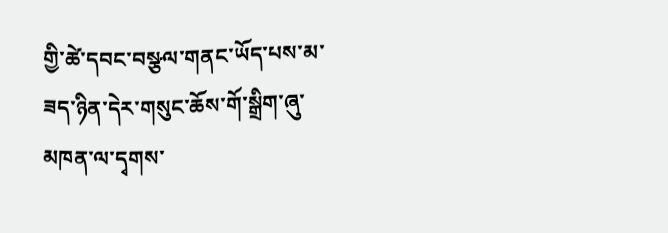གྱི་ཚེ་དབང་བསྩལ་གནང་ཡོད་པས་མ་ཟད་ཉིན་དེར་གསུང་ཆོས་གོ་སྒྲིག་ཞུ་མཁན་ལ་དྭགས་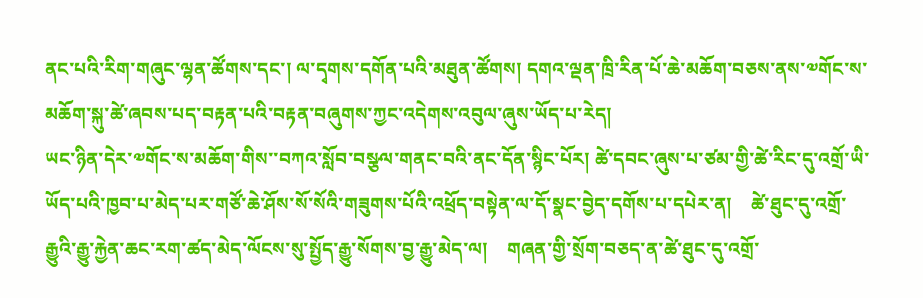ནང་པའི་རིག་གཞུང་ལྷན་ཚོགས་དང་། ལ་དྭགས་དགོན་པའི་མཐུན་ཚོགས། དགའ་ལྡན་ཁྲི་རིན་པོ་ཆེ་མཆོག་བཅས་ནས་༧གོང་ས་མཆོག་སྐུ་ཚེ་ཞབས་པད་བརྟན་པའི་བརྟན་བཞུགས་ཀྱང་འདེགས་འབུལ་ཞུས་ཡོད་པ་རེད།
ཡང་ཉིན་དེར་༧གོང་ས་མཆོག་གིས་་བཀའ་སློབ་བསྩལ་གནང་བའི་ནང་དོན་སྙིང་པོར། ཚེ་དབང་ཞུས་པ་ཙམ་གྱི་ཚེ་རིང་དུ་འགྲོ་ཡི་ཡོད་པའི་ཁྱབ་པ་མེད་པར་གཙོ་ཆེ་ཤོས་སོ་སོའི་གཟུགས་པོའི་འཕྲོད་བསྟེན་ལ་དོ་སྣང་བྱེད་དགོས་པ་དཔེར་ན།    ཚེ་ཐུང་དུ་འགྲོ་རྒྱུའི་རྒྱུ་རྐྱེན་ཆང་རག་ཚད་མེད་ལོངས་སུ་སྤྱོད་རྒྱུ་སོགས་བྱ་རྒྱུ་མེད་ལ།    གཞན་གྱི་སྲོག་བཅད་ན་ཚེ་ཐུང་དུ་འགྲོ་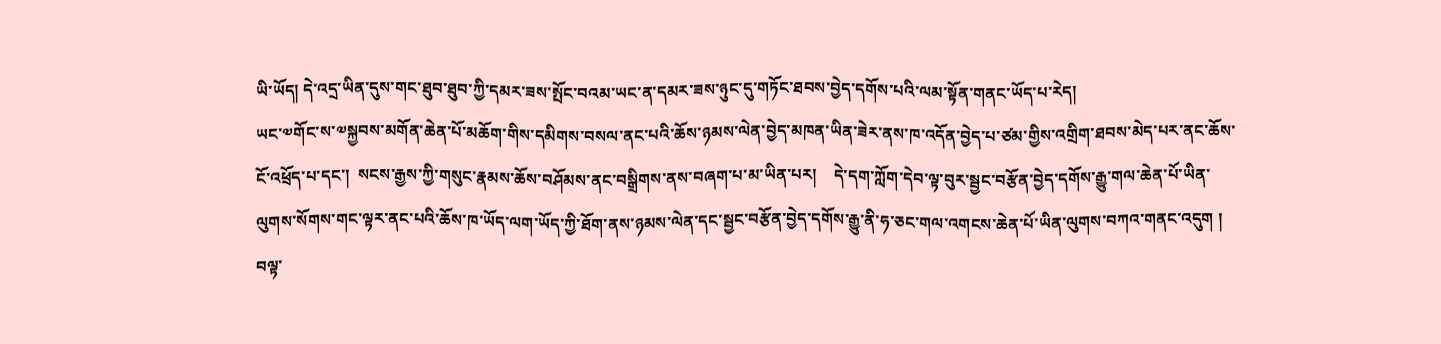ཡི་ཡོད། དེ་འདྲ་ཡིན་དུས་གང་ཐུབ་ཐུབ་ཀྱི་དམར་ཟས་སྤོང་བའམ་ཡང་ན་དམར་ཟས་ཉུང་དུ་གཏོང་ཐབས་བྱེད་དགོས་པའི་ལམ་སྟོན་གནང་ཡོད་པ་རེད།
ཡང་༧གོང་ས་༧སྐྱབས་མགོན་ཆེན་པོ་མཆོག་གིས་དམིགས་བསལ་ནང་པའི་ཆོས་ཉམས་ལེན་བྱེད་མཁན་ཡིན་ཟེར་ནས་ཁ་འདོན་བྱེད་པ་ཙམ་གྱིས་འགྲིག་ཐབས་མེད་པར་ནང་ཆོས་ངོ་འཕྲོད་པ་དང་།  སངས་རྒྱས་ཀྱི་གསུང་རྣམས་ཆོས་བཤོམས་ནང་བསྒྲིགས་ནས་བཞག་པ་མ་ཡིན་པར།    དེ་དག་ཀློག་དེབ་ལྟ་བུར་སྦྱང་བརྩོན་བྱེད་དགོས་རྒྱུ་གལ་ཆེན་པོ་ཡིན་ལུགས་སོགས་གང་ལྟར་ནང་པའི་ཆོས་ཁ་ཡོད་ལག་ཡོད་ཀྱི་ཐོག་ནས་ཉམས་ལེན་དང་སྦྱང་བརྩོན་བྱེད་དགོས་རྒྱུ་ནི་ཧ་ཅང་གལ་འགངས་ཆེན་པོ་ཡིན་ལུགས་བཀའ་གནང་འདུག །
བལྟ་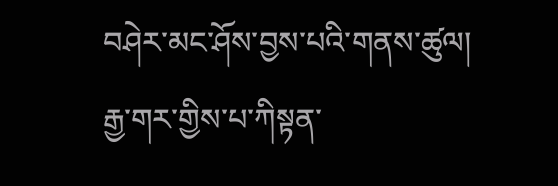བཤེར་མང་ཤོས་བྱས་པའི་གནས་ཚུལ།
རྒྱ་གར་གྱིས་པ་ཀིསྟན་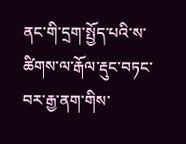ནང་གི་དྲག་སྤྱོད་པའི་ས་ཚིགས་ལ་རྒོལ་རྡུང་བཏང་བར་རྒྱ་ནག་གིས་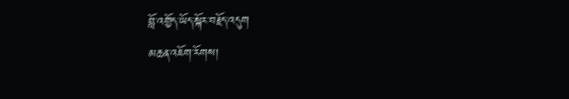བློ་འགྱོད་ཡོད་སྐོར་བརྗོད་འདུག
མཆན་འཇོག་རོགས།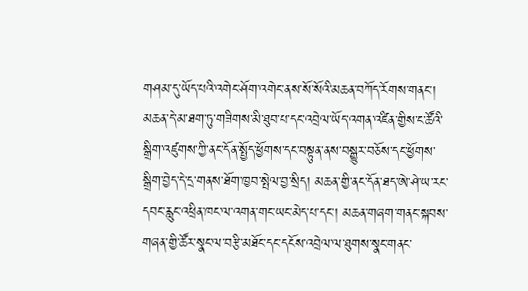གཤམ་དུ་ཡོད་པའི་འགེང་ཤོག་འགེང་ནས་སོ་སོའི་མཆན་བཀོད་རོགས་གནང་། མཆན་དེ་མ་ཐག་ཏུ་གཟིགས་མི་ཐུབ་པ་དང་འབྲེལ་ཡོད་འགན་འཛིན་གྱིས་ང་ཚོའི་སྒྲིག་འཛུགས་ཀྱི་ནང་དོན་སྤྱོད་ཕྱོགས་དང་བསྟུན་ནས་བསྒྱུར་བཅོས་དང་ཕྱོགས་སྒྲིག་བྱེད་དེ་དྲ་གནས་ཐོག་ཁྱབ་སྤེལ་བྱ་སྲིད། མཆན་གྱི་ནང་དོན་ཐད་ཨེ་ཤེ་ཡ་རང་དབང་རླུང་འཕྲིན་ཁང་ལ་འགན་གང་ཡང་མེད་པ་དང་། མཆན་གཞག་གནང་སྐབས་གཞན་གྱི་ཚོར་སྣང་ལ་བརྩི་མཐོང་དང་དངོས་འབྲེལ་ལ་ཐུགས་སྣང་གནང་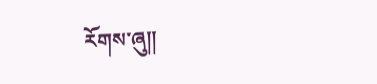རོགས་ཞུ༎